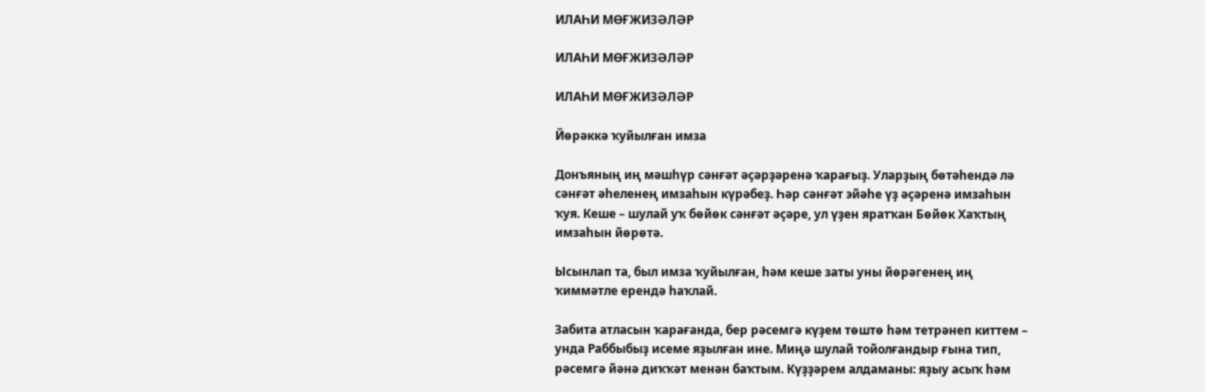ИЛАҺИ МӨҒЖИЗӘЛӘР

ИЛАҺИ МӨҒЖИЗӘЛӘР

ИЛАҺИ МӨҒЖИЗӘЛӘР

Йөрәккә ҡуйылған имза

Донъяның иң мәшһүр сәнғәт әҫәрҙәренә ҡарағыҙ. Уларҙың бөтәһендә лә сәнғәт әһеленең имзаһын күрәбеҙ. Һәр сәнғәт эйәһе үҙ әҫәренә имзаһын ҡуя. Кеше – шулай уҡ бөйөк сәнғәт әҫәре, ул үҙен яратҡан Бөйөк Хаҡтың имзаһын йөрөтә.

Ысынлап та, был имза ҡуйылған, һәм кеше заты уны йөрәгенең иң ҡиммәтле ерендә һаҡлай.

Забита атласын ҡарағанда, бер рәсемгә күҙем төштө һәм тетрәнеп киттем – унда Раббыбыҙ исеме яҙылған ине. Миңә шулай тойолғандыр ғына тип, рәсемгә йәнә диҡҡәт менән баҡтым. Күҙҙәрем алдаманы: яҙыу асыҡ һәм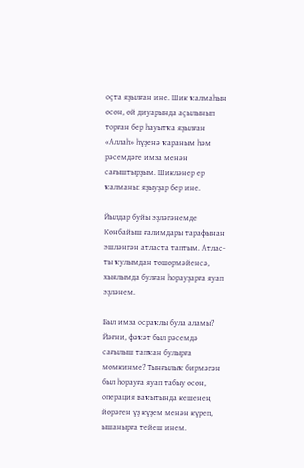оҫта яҙылған ине. Шик ҡалмаһын өсөн, өй диуарында аҫылынып торған бер һауытҡа яҙылған «Аллаһ» һүҙенә ҡараным һәм рәсемдәге имза менән сағыштырҙым. Шикләнер ер ҡалманы: яҙыуҙар бер ине.

Йылдар буйы эҙләгәнемде Көнбайыш ғалимдары тарафынан эшләнгән атласта таптым. Атлас-ты ҡулымдан төшөрмәйенсә, хыялымда булған һорауҙарға яуап эҙләнем.

Был имза осраҡлы була аламы? Йәғни, фәҡәт был рәсемдә сағылыш тапҡан булырға мөмкинме? Тынғылыҡ бирмәгән был һорауға яуап табыу өсөн, операция ваҡытында кешенең йөрәген үҙ күҙем менән күреп, ышанырға тейеш инем.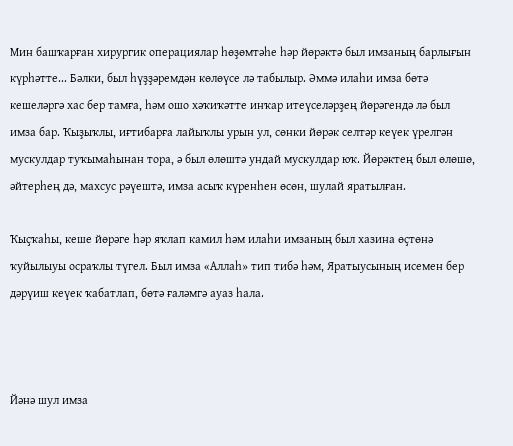Мин башҡарған хирургик операциялар һөҙөмтәһе һәр йөрәктә был имзаның барлығын күрһәтте... Бәлки, был һүҙҙәремдән көлөүсе лә табылыр. Әммә илаһи имза бөтә кешеләргә хас бер тамға, һәм ошо хәҡиҡәтте инҡар итеүселәрҙең йөрәгендә лә был имза бар. Ҡыҙыҡлы, иғтибарға лайыҡлы урын ул, сөнки йөрәк селтәр кеүек үрелгән мускулдар туҡымаһынан тора, ә был өлөштә ундай мускулдар юҡ. Йөрәктең был өлөшө, әйтерһең дә, махсус рәүештә, имза асыҡ күренһен өсөн, шулай яратылған.

Ҡыҫҡаһы, кеше йөрәге һәр яҡлап камил һәм илаһи имзаның был хазина өҫтөнә ҡуйылыуы осраҡлы түгел. Был имза «Аллаһ» тип тибә һәм, Яратыусының исемен бер дәрүиш кеүек ҡабатлап, бөтә ғаләмгә ауаз һала.



Йәнә шул имза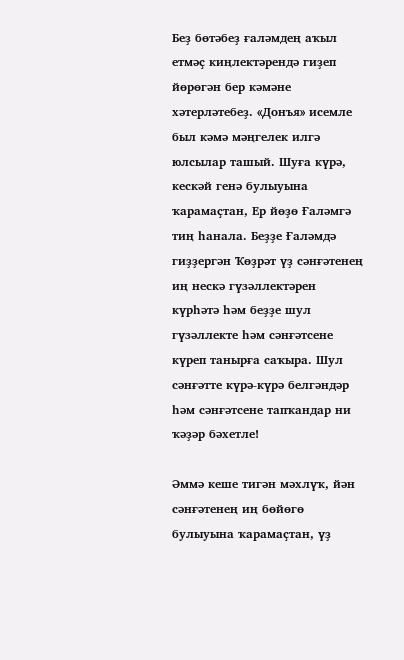Беҙ бөтәбеҙ ғаләмдең аҡыл етмәҫ киңлектәрендә гиҙеп йөрөгән бер кәмәне хәтерләтебеҙ. «Донъя» исемле был кәмә мәңгелек илгә юлсылар ташый. Шуға күрә, кескәй генә булыуына ҡарамаҫтан, Ер йөҙө Ғаләмгә тиң һанала. Беҙҙе Ғаләмдә гиҙҙергән Ҡөҙрәт үҙ сәнғәтенең иң нескә гүзәллектәрен күрһәтә һәм беҙҙе шул гүзәллекте һәм сәнғәтсене күреп танырға саҡыра. Шул сәнғәтте күрә-күрә белгәндәр һәм сәнғәтсене тапҡандар ни ҡәҙәр бәхетле!

Әммә кеше тигән мәхлүҡ, йән сәнғәтенең иң бөйөгө булыуына ҡарамаҫтан, үҙ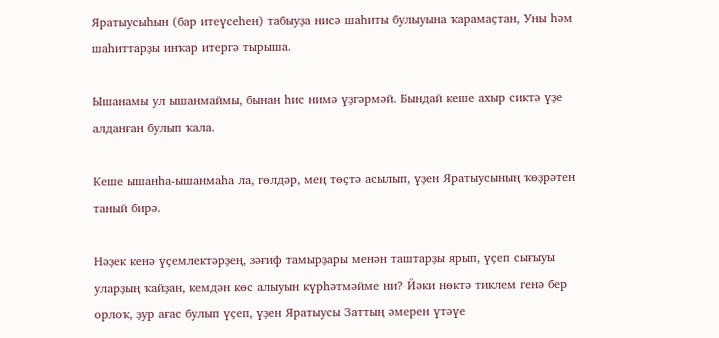Яратыусыһын (бар итеүсеһен) табыуҙа нисә шаһиты булыуына ҡарамаҫтан, Уны һәм шаһиттарҙы инҡар итергә тырыша.

Ышанамы ул ышанмаймы, бынан һис нимә үҙгәрмәй. Бындай кеше ахыр сиктә үҙе алданған булып ҡала.

Кеше ышанһа-ышанмаһа ла, гөлдәр, мең төҫтә асылып, үҙен Яратыусының ҡөҙрәтен таный бирә.

Нәҙек кенә үҫемлектәрҙең, зәғиф тамырҙары менән таштарҙы ярып, үҫеп сығыуы уларҙың ҡайҙан, кемдән көс алыуын күрһәтмәйме ни? Йәки нөктә тиклем генә бер орлоҡ, ҙур ағас булып үҫеп, үҙен Яратыусы Заттың әмерен үтәүе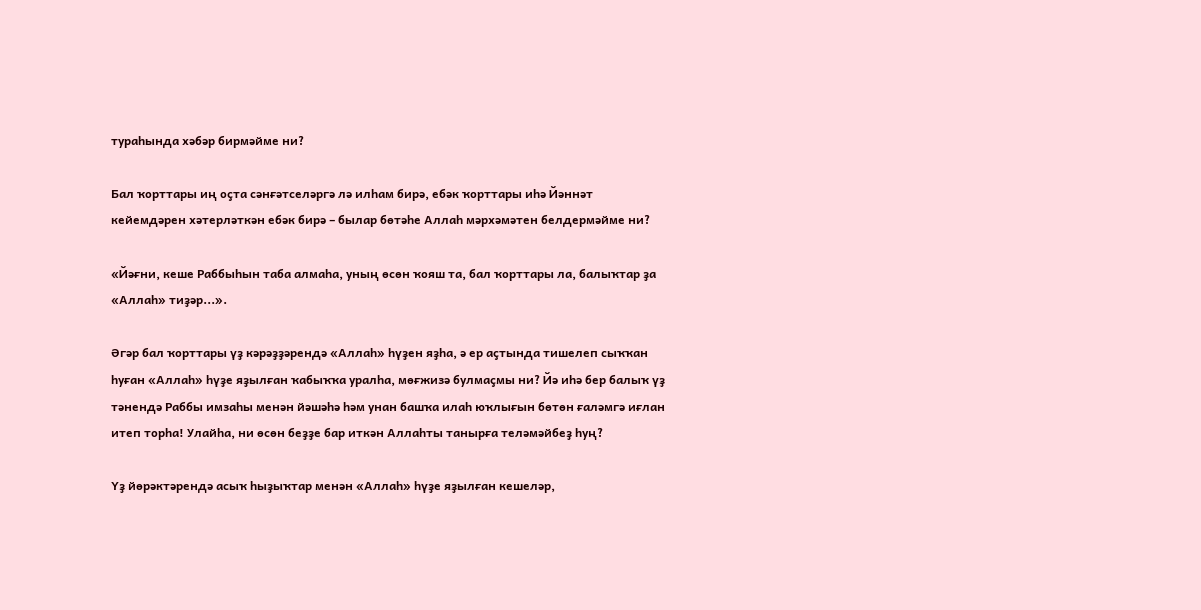тураһында хәбәр бирмәйме ни?

Бал ҡорттары иң оҫта сәнғәтселәргә лә илһам бирә, ебәк ҡорттары иһә Йәннәт кейемдәрен хәтерләткән ебәк бирә – былар бөтәһе Аллаһ мәрхәмәтен белдермәйме ни?

«Йәғни, кеше Раббыһын таба алмаһа, уның өсөн ҡояш та, бал ҡорттары ла, балыҡтар ҙа «Аллаһ» тиҙәр...».

Әгәр бал ҡорттары үҙ кәрәҙҙәрендә «Аллаһ» һүҙен яҙһа, ә ер аҫтында тишелеп сыҡҡан һуған «Аллаһ» һүҙе яҙылған ҡабыҡҡа уралһа, мөғжизә булмаҫмы ни? Йә иһә бер балыҡ үҙ тәнендә Раббы имзаһы менән йәшәһә һәм унан башҡа илаһ юҡлығын бөтөн ғаләмгә иғлан итеп торһа! Улайһа, ни өсөн беҙҙе бар иткән Аллаһты танырға теләмәйбеҙ һуң?

Үҙ йөрәктәрендә асыҡ һыҙыҡтар менән «Аллаһ» һүҙе яҙылған кешеләр,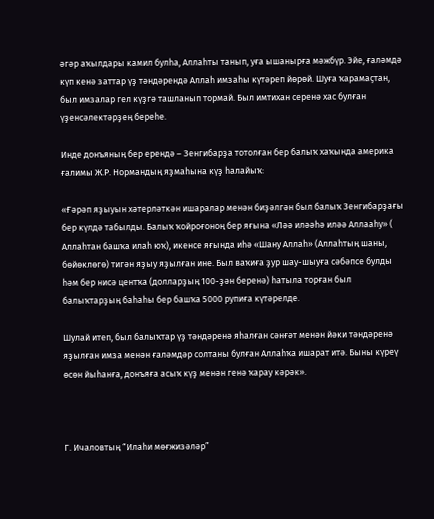әгәр аҡылдары камил булһа, Аллаһты танып, уға ышанырға мәжбүр. Эйе, ғаләмдә күп кенә заттар үҙ тәндәрендә Аллаһ имзаһы күтәреп йөрөй. Шуға ҡарамаҫтан, был имзалар гел күҙгә ташланып тормай. Был имтихан серенә хас булған үҙенсәлектәрҙең береһе.

Инде донъяның бер ерендә – Зенгибарҙа тотолған бер балыҡ хаҡында америка ғалимы Ж.Р. Нормандың яҙмаһына күҙ һалайыҡ:

«Ғәрәп яҙыуын хәтерләткән ишаралар менән биҙәлгән был балыҡ Зенгибарҙағы бер күлдә табылды. Балыҡ ҡойроғоноң бер яғына «Ләә иләәһә иләә Аллааһу» ( Аллаһтан башҡа илаһ юҡ), икенсе яғында иһә «Шану Аллаһ» (Аллаһтың шаны, бөйөклөгө) тигән яҙыу яҙылған ине. Был ваҡиға ҙур шау-шыуға сәбәпсе булды һәм бер нисә центҡа (долларҙың 100-ҙән беренә) һатыла торған был балыҡтарҙың баһаһы бер башҡа 5000 рупиға күтәрелде.

Шулай итеп, был балыҡтар үҙ тәндәренә яһалған сәнғәт менән йәки тәндәренә яҙылған имза менән ғаләмдәр солтаны булған Аллаһҡа ишарат итә. Быны күреү өсөн йыһанға, донъяға асыҡ күҙ менән генә ҡарау кәрәк».



Г. Ичаловтың “Илаһи мөғжизәләр”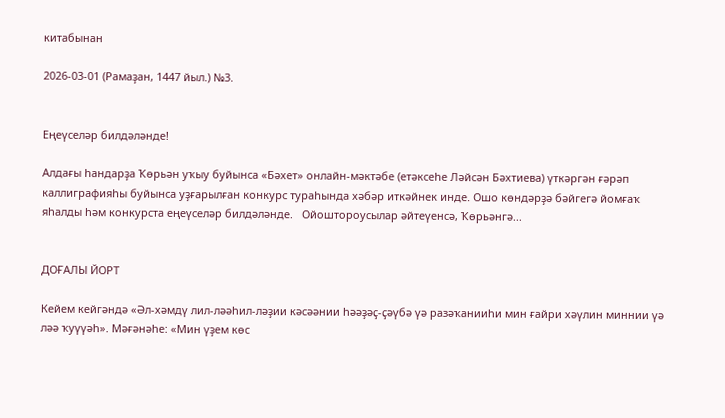китабынан

2026-03-01 (Рамаҙан, 1447 йыл.) №3.


Еңеүселәр билдәләнде!

Алдағы һандарҙа Ҡөрьән уҡыу буйынса «Бәхет» онлайн-мәктәбе (етәксеһе Ләйсән Бәхтиева) үткәргән ғәрәп каллиграфияһы буйынса уҙғарылған конкурс тураһында хәбәр иткәйнек инде. Ошо көндәрҙә бәйгегә йомғаҡ яһалды һәм конкурста еңеүселәр билдәләнде.   Ойоштороусылар әйтеүенсә, Ҡөрьәнгә...


ДОҒАЛЫ ЙОРТ

Кейем кейгәндә «Әл-хәмдү лил-ләәһил-ләҙии кәсәәнии һәәҙәҫ-ҫәүбә үә разәҡанииһи мин ғайри хәүлин миннии үә ләә ҡуүүәһ». Мәғәнәһе: «Мин үҙем көс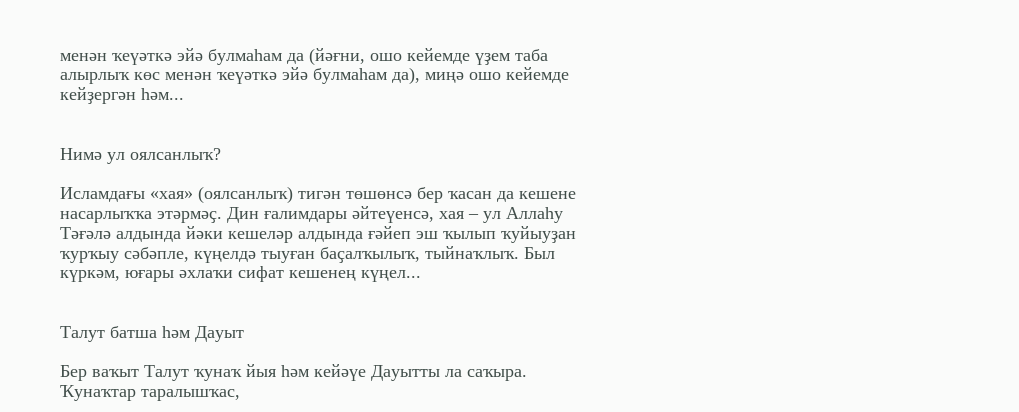менән ҡеүәткә эйә булмаһам да (йәғни, ошо кейемде үҙем таба алырлыҡ көс менән ҡеүәткә эйә булмаһам да), миңә ошо кейемде кейҙергән һәм...


Нимә ул оялсанлыҡ?

Исламдағы «хая» (оялсанлыҡ) тигән төшөнсә бер ҡасан да кешене насарлыҡҡа этәрмәҫ. Дин ғалимдары әйтеүенсә, хая – ул Аллаһу Тәғәлә алдында йәки кешеләр алдында ғәйеп эш ҡылып ҡуйыуҙан ҡурҡыу сәбәпле, күңелдә тыуған баҫалҡылыҡ, тыйнаҡлыҡ. Был күркәм, юғары әхлаҡи сифат кешенең күңел...


Талут батша һәм Дауыт

Бер ваҡыт Талут ҡунаҡ йыя һәм кейәүе Дауытты ла саҡыра. Ҡунаҡтар таралышҡас,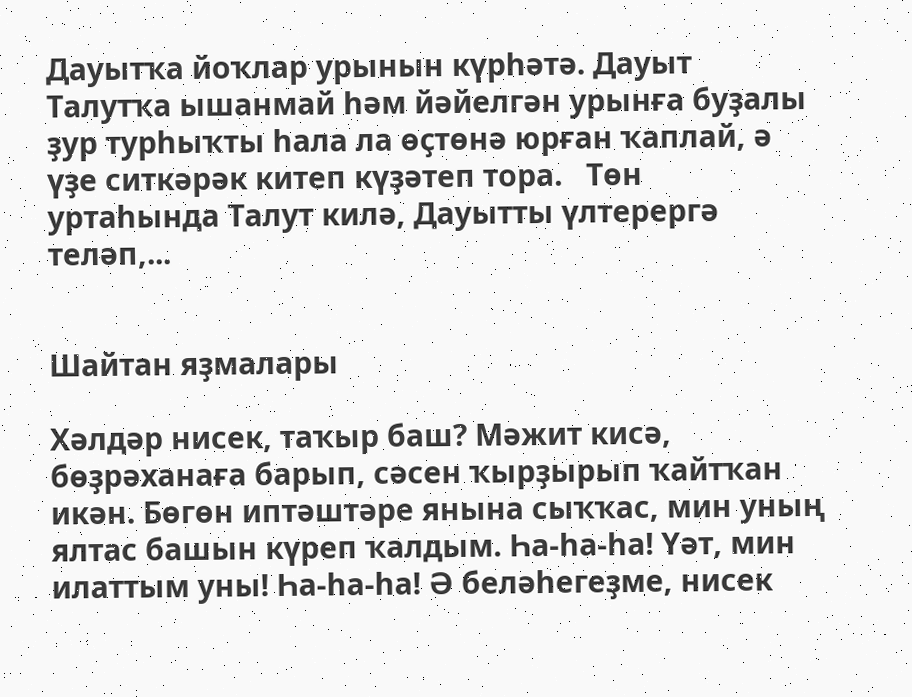Дауытҡа йоҡлар урынын күрһәтә. Дауыт Талутҡа ышанмай һәм йәйелгән урынға буҙалы ҙур турһыҡты һала ла өҫтөнә юрған ҡаплай, ә үҙе ситкәрәк китеп күҙәтеп тора.   Төн уртаһында Талут килә, Дауытты үлтерергә теләп,...


Шайтан яҙмалары

Хәлдәр нисек, таҡыр баш? Мәжит кисә, бөҙрәханаға барып, сәсен ҡырҙырып ҡайтҡан икән. Бөгөн иптәштәре янына сыҡҡас, мин уның ялтас башын күреп ҡалдым. Һа-һа-һа! Үәт, мин илаттым уны! Һа-һа-һа! Ә беләһегеҙме, нисек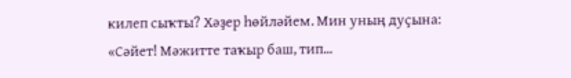килеп сыҡты? Хәҙер һөйләйем. Мин уның дуҫына: «Сәйет! Мәжитте таҡыр баш, тип...